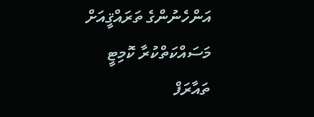އަންހެނުންގެ ތަރައްޤީއަށް މަސައްކަތްކުރާ ކޮމިޓީ
ތައާރަފް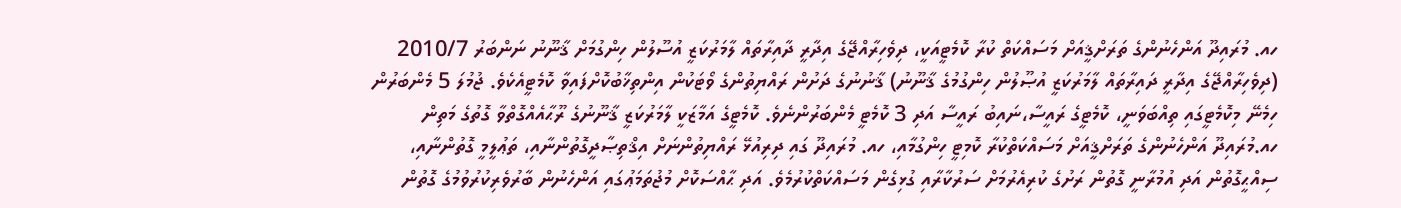ހއ. މުރައިދޫ އަންހެނުންގެ ތަރަށްޤީއަށް މަސައްކަތް ކުރާ ކޮމެޓީއަކީ، ދިވެހިރާއްޖޭގެ އިދާރީ ދާއިރާތައް ލާމަރުކަޒީ އުސޫލުން ހިންގުމަށް ޤާނޫނު ނަންބަރު 2010/7 (ދިވެހިރާއްޖޭގެ އިދާރީ ދައިރާތައް ލާމަރުކަޒީ އުޞޫލުން ހިންގުމުގެ ޤާނޫނު) ޤާނުނުގެ ދަށުން ރައްޔިތުންގެ ވޯޓަކުން އިންތިޚާބުކޮށްފައިވާ ކޮމެޓީއެކެވެ. ޖުމުލަ 5 މެންބަރުން ހިމެނޭ މިކޮމެޓީގައި ތިއްބަވަނީ، ކޮމެޓީގެ ރައީސާ،ނައިބު ރައީސާ އަދި 3 ކޮމެޓީ މެންބަރުންނެވެ. ކޮމެޓީގެ އަމާޒަކީ ލާމަރުކަޒީ ޤާނޫނުގެ ރޫޙާއެއްގޮތްވާ ގޮތުގެ މަތިން ހއ.މުރައިދޫ އަންހެނުންގެ ތަރަށްޤީއަށް މަސައްކަތްކުރާ ކޮމިޓީ ހިންގުމާއި، ހއ. މުރައިދޫ ގައި ދިރިއުޅޭ ރައްޔިތުންނަށް އިޤްތިޞާދީގޮތުންނާއި، ތަޢުލީމީ ގޮތުންނާއި، ސިއްޙީގޮތުން އަދި އުމުރާނީ ގޮތުން ރަށުގެ ކުރިއެރުމަށް ސަރުކާރާއި ގުޅިގެން މަސައްކަތްކުރުމެވެ. އަދި ޙާއްސަކޮށް މުޖުތަމަޢުގައި އަންހެނުން ބާރުވެރިކުރުވުމުގެ ގޮތުން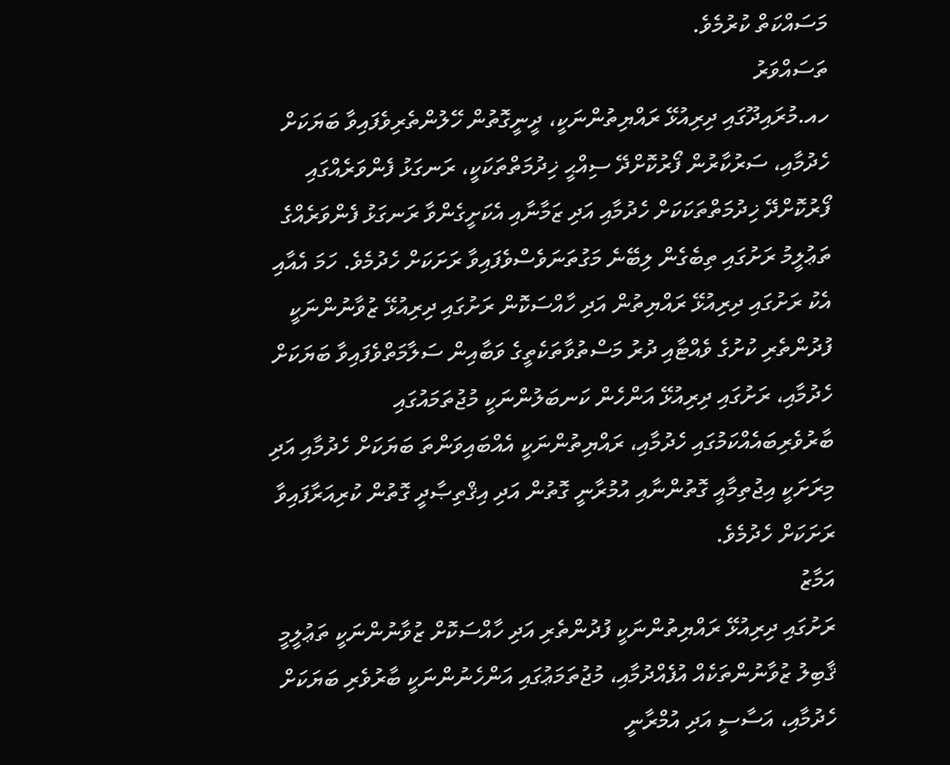މަސައްކަތް ކުރުމެވެ.
ތަސައްވަރު
ހއ.މުރައިދޫގައި ދިރިއުޅޭ ރައްޔިތުންނަކީ، ދީނީގޮތުން ހޭލުންތެރިވެފައިވާ ބަޔަކަށް ހެދުމާއި، ސަރުކާރުން ފޯރުކޮށްދޭ ސިއްޙީ ޚިދުމަތްތަކަކީ، ރަނގަޅު ފެންވަރެއްގައި ފޯރުކޮށްދޭ ޚިދުމަތްތަކަކަށް ހެދުމާއި އަދި ޒަމާނާއި އެކަށީގެންވާ ރަނގަޅު ފެންވަރެއްގެ ތަޢުލީމު ރަށުގައި ތިބެގެން ލިބޭނެ މަގުތަނަވެސްވެފައިވާ ރަށަކަށް ހެދުމެވެ. ހަމަ އެއާއި އެކު ރަށުގައި ދިރިއުޅޭ ރައްޔިތުން އަދި ހާއްސަކޮން ރަށުގައި ދިރިއުޅޭ ޒުވާނުންނަކީ ފުދުންތެރި ކުށުގެ ވެއްޓާއި ދުރު މަސްތުވާތަކެތީގެ ވަބާއިން ސަލާމަތްވެފައިވާ ބަޔަކަށް ހެދުމާއި، ރަށުގައި ދިރިއުޅޭ އަންހެން ކަނބަލުންނަކީ މުޖުތަމައުގައި ބާރުވެރިބައެއްކަމުގައި ހެދުމާއި، ރައްޔިތުންނަކީ އެއްބައިވަންތަ ބަޔަކަށް ހެދުމާއި އަދި މިރަށަކީ އިޖުތިމާއީ ގޮތުންނާއި އުމުރާނީ ގޮތުން އަދި އިޤްތިޞާދީ ގޮތުން ކުރިއަރާފައިވާ ރަށަކަށް ހެދުމެވެ.
އަމާޒު
ރަށުގައި ދިރިއުޅޭ ރައްޔިތުންނަކީ ފުދުންތެރި އަދި ހާއްސަކޮށް ޒުވާނުންނަކީ ތަޢުލީމީ ޤާބިލު ޒުވާނުންތަކެއް އުފެއްދުމާއި، މުޖުތަމަޢުގައި އަންހެނުންނަކީ ބާރުވެރި ބަޔަކަށް ހެދުމާއި، އަސާސީ އަދި އުމްރާނީ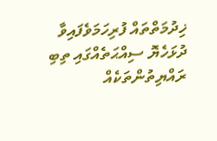ޚިދުމަތްތައް ފުރިހަމަވެފައިވާ ދުޅަހެޔޮ ސިއްޙަތެއްގައި ތިބި ރައްޔިތުންތަކެއް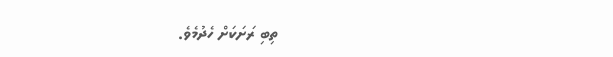ތިބި ރަށަކަށް ހެދުމެވެ.